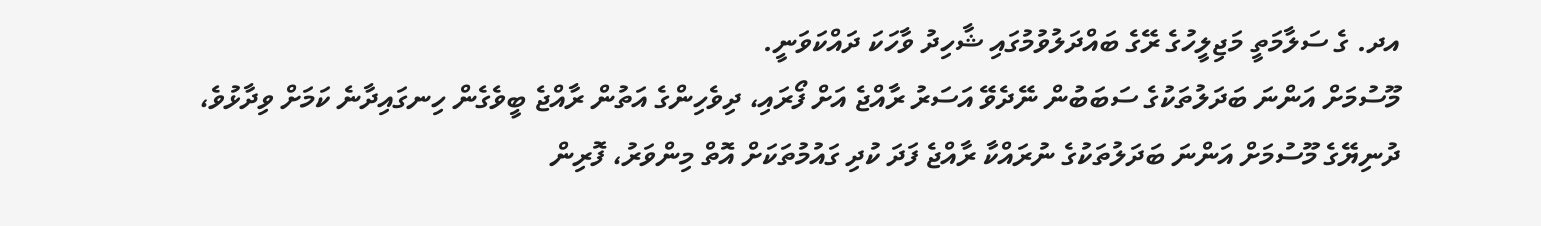އދ. ގެ ސަލާމަތީ މަޖިލީހުގެ ރޭގެ ބައްދަލުވުމުގައި ޝާހިދު ވާހަކަ ދައްކަވަނީ.
މޫސުމަށް އަންނަ ބަދަލުތަކުގެ ސަބަބުން ނޭދެވޭ އަސަރު ރާއްޖެ އަށް ފޯރައި، ދިވެހިންގެ އަތުން ރާއްޖެ ބީވެގެން ހިނގައިދާނެ ކަމަށް ވިދާޅުވެ، ދުނިޔޭގެ މޫސުމަށް އަންނަ ބަދަލުތަކުގެ ނުރައްކާ ރާއްޖެ ފަދަ ކުދި ގައުމުތަކަށް އޮތް މިންވަރު، ފޮރިން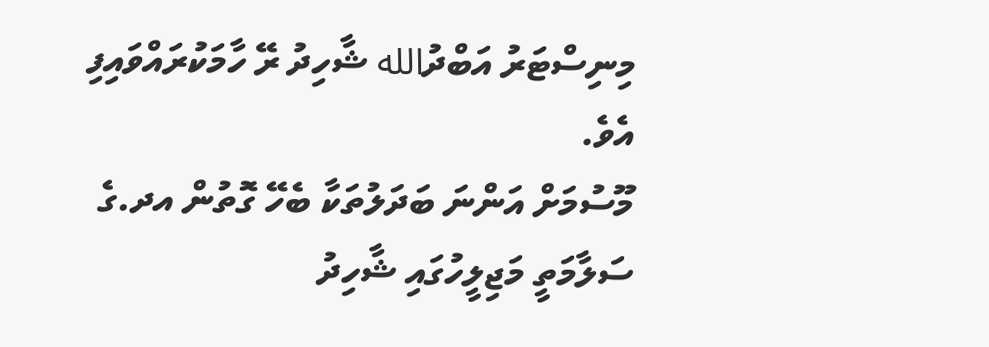މިނިސްޓަރު އަބްދުالله ޝާހިދު ރޭ ހާމަކުރައްވައިފި އެވެ.
މޫސުމަށް އަންނަ ބަދަލުތަކާ ބެހޭ ގޮތުން އދ.ގެ ސަލާމަތީ މަޖިލީހުގައި ޝާހިދު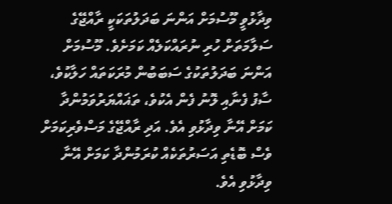ވިދާޅުވީ މޫސުމަށް އަންނަ ބަދަލުތަކަކީ ރާއްޖޭގެ ސަލާމަތަށް ހުރި ނުރައްކަލެއް ކަމަށެވެ. މޫސުމަށް އަންނަ ބަދަލުތަކުގެ ސަބަބުން މުރަކަތައް ހަލާކުވެ، ސާފު ފެނާއި ލޮނު ފެން އެކުވެ، ތަޣައްޔަރުވަމުންދާ ކަމަށް އޭނާ ވިދާޅުވި އެވެ. އަދި ރާއްޖޭގެ މަސްވެރިކަމަށް ވެސް ބޮޑެތި އަސަރުތަކެއް ކުރަމުންދާ ކަމަށް އޭނާ ވިދާޅުވި އެވެ.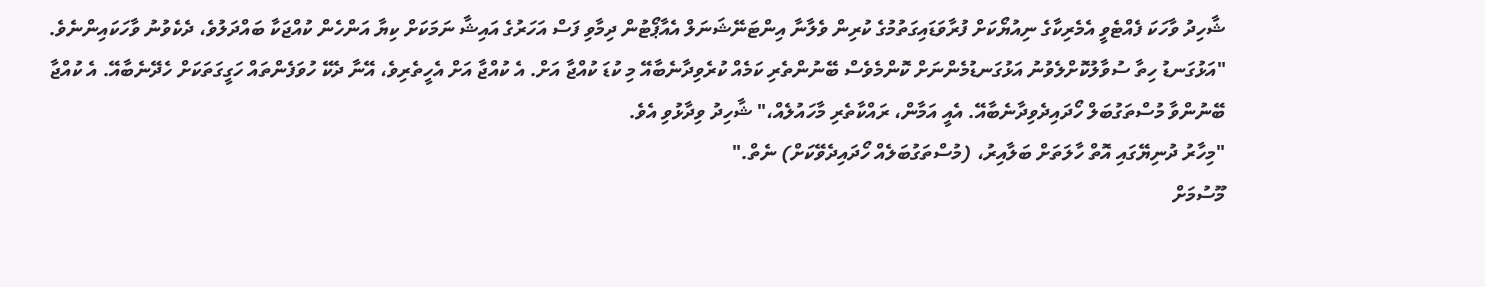ޝާހިދު ވާހަކަ ފެއްޓެވީ އެމެރިކާގެ ނިއުޔޯކަށް ފުރާވަޑައިގަތުމުގެ ކުރިން ވެލާނާ އިންޓަނޭޝަނަލް އެއާޕޯޓުން ދިމާވި ފަސް އަހަރުގެ އައިޝާ ނަމަކަށް ކިޔާ އަންހެން ކުއްޖަކާ ބައްދަލުވެ، ދެކެވުނު ވާހަކައިންނެވެ.
"އަޅުގަނޑު ހިތާ ސުވާލުކޮށްލެވުނު އަޅުގަނޑުމެންނަށް ކޮންމެވެސް ބޭނުންތެރި ކަމެއް ކުރެވިދާނެބާއޭ މި ކުޑަ ކުއްޖާ އަށް. އެ ކުއްޖާ އަށް އެހީތެރިވެ، އޭނާ ދެކޭ ހުވަފެންތައް ހަގީގަތަކަށް ހެދޭނެބާއޭ. އެ ކުއްޖާ ބޭނުންވާ މުސްތަގުބަލް ހޯދައިދެވިދާނެބާއޭ. އެއީ އަމާން، ރައްކާތެރި މާހައުލެއް،" ޝާހިދު ވިދާޅުވި އެވެ.
"މިހާރު ދުނިޔޭގައި އޮތް ހާލަތަށް ބަލާއިރު، (މުސްތަގުބަލެއް ހޯދައިދެވޭކަށް) ނެތް."
މޫސުމަށް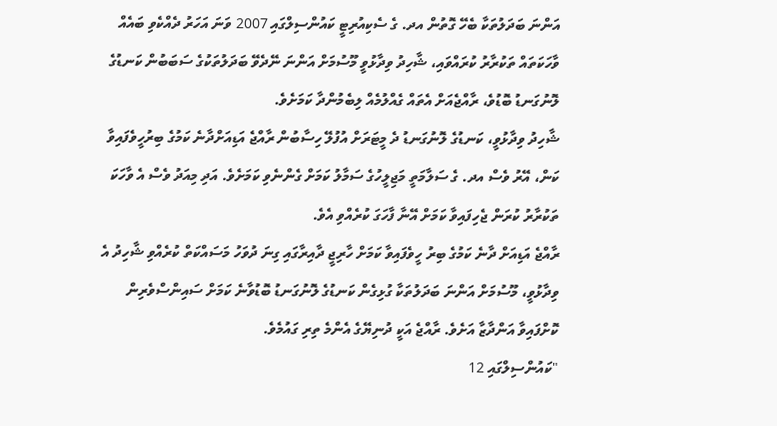އަންނަ ބަދަލުތަކާ ބެހޭ ގޮތުން އދ. ގެ ސެކިއުރިޓީ ކައުންސިލްގައި 2007 ވަނަ އަހަރު ދެއްކެވި ބައެއް ވާހަކަތައް ތަކުރާރު ކުރައްވައި، ޝާހިދު ވިދާޅުވީ މޫސުމަށް އަންނަ ނޭދެވޭ ބަދަލުތަކުގެ ސަބަބުން ކަނޑުގެ ލޮނުގަނޑު ބޮޑުވެ، ރާއްޖެއަށް އެތައް ގެއްލުމެއް ލިބެމުންދާ ކަމަށެވެ.
ޝާހިދު ވިދާޅުވީ، ކަނޑުގެ ލޮނުގަނޑު ދެ މީޓަރަށް އުފުލޭ ހިސާބުން ރާއްޖެ އަޑިއަށްދާނެ ކަމުގެ ބިރުހީވެފައިވާ ކަން، އޭރު ވެސް އދ. ގެ ސަލާމަތީ މަޖިލީހުގެ ސަމާލު ކަމަށް ގެންނެވި ކަމަށެވެ. އަދި މިއަދު ވެސް އެ ވާހަކަ ތަކުރާރު ކުރަން ޖެހިފައިވާ ކަމަށް އޭނާ ފާހަގަ ކުރެއްވި އެވެ.
ރާއްޖެ އަޑިއަށް ދާނެ ކަމުގެ ބިރު ހީވެފައިވާ ކަމަށް ހާރިޖީ ދާއިރާގައި ގިނަ ދުވަހު މަސައްކަތް ކުރެއްވި ޝާހިދު އެ ވިދާޅުވީ، މޫސުމަށް އަންނަ ބަދަލުތަކާ ގުޅިގެން ކަނޑުގެ ލޮނުގަނޑު ބޮޑުވާނެ ކަމަށް ސައިންސްވެރިން ކޮށްފައިވާ އަންދާޒާ އަށެވެ. ރާއްޖެ އަކީ ދުނިޔޭގެ އެންމެ ތިރި ގައުމެވެ.
"ކައުންސިލްގައި 12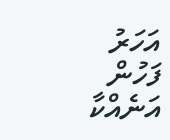އަހަރު ފަހުން އަނެއްކާ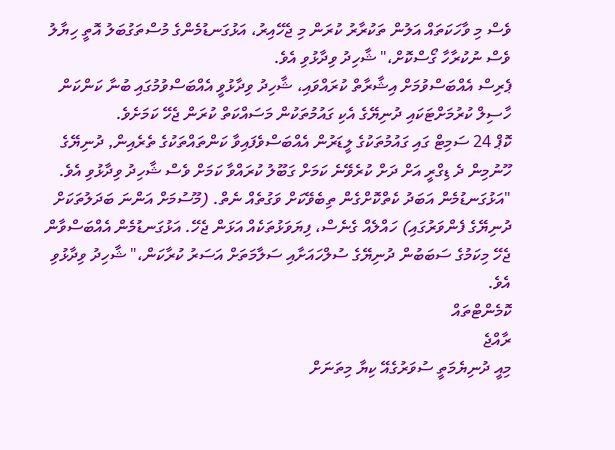ވެސް މި ވާހަކަތައް އަލުން ތަކުރާރު ކުރަން މި ޖެހޭއިރު، އަޅުގަނޑުމެންގެ މުސްތަގުބަލު އޮތީ ހިޔާލު ވެސް ނުކުރާހާ ގޯސްކޮށް،" ޝާހިދު ވިދާޅުވި އެވެ.
ޕެރިސް އެއްބަސްވުމަށް އިޝާރާތް ކުރައްވައި، ޝާހިދު ވިދާޅުވީ އެއްބަސްވުމުގައި ބުނާ ކަންކަން ހާސިލް ކުރުމަށްޓަކައި ދުނިޔޭގެ އެކި ގައުމުތަކުން މަސައްކަތް ކުރަން ޖެހޭ ކަމަށެވެ.
ކޮޕް 24 ސަމިޓް ގައި ގައުމުތަކުގެ ލީޑަރުން އެއްބަސްވެފައިވާ ކަންތައްތަކުގެ ތެރެއިން, ދުނިޔޭގެ ހޫނުމިން ދެ ޑިގްރީ އަށް ދަށް ކުރެވޭނެ ކަމަށް ގަބޫލު ކުރައްވާ ކަމަށް ވެސް ޝާހިދު ވިދާޅުވި އެވެ.
"އަޅުގަނޑުމެން އަބަދު ކެތްކޮށްގެން ތިބެވޭކަށް ވަގުތެއް ނެތް. (މޫސުމަށް އަންނަ ބަދަލުތަކަށް ދުނިޔޭގެ ފެންވަރުގައި) ހައްލެއް ގެނެސް، ފިޔަވަޅުތަކެއް އަޅަން ޖެހޭ. އަޅުގަނޑުމެން އެއްބަސްވާން ޖެހޭ މިކަމުގެ ސަބަބުން ދުނިޔޭގެ ސުލްހައަށާއި ސަލާމަތަށް އަސަރު ކުރާކަން،" ޝާހިދު ވިދާޅުވި އެވެ.
ކޮމެންޓްތައް
ރާއްޖެ
މިއީ ދުނިޔެމަތީ ސުވަރުގެއޭ ކިޔާ މިތަނަށް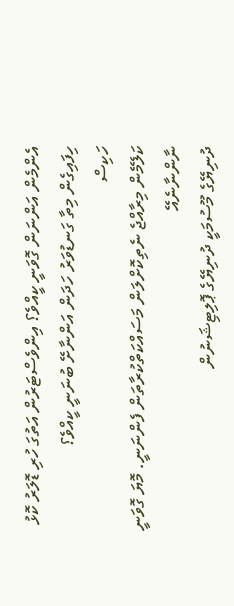އެންމެން އަންނަން ގޮވަނީ ކީއްވެ؟ އިންވެސްޓަރުން އަތުގަ ހުރި ޑޮލަރު ކޮޅު ހިފައިގެން މިތާ ގަނޑުވަރު ހަދަން އަންނާށޭ ބުނަނީ ކީއްވެ؟
ހަކިސް
ކަލޭމެން މިރާއްޖެ ނެތިކޮށްލަން މަސައްކަތްކުރާތަން ފެންނަނީ. މޮޔަ ގޮވަނީ
ނާންނާނެއޭ
ދުނިޔޭގެ މޫސުމަކީ ދުނިޔޭގެ ޕޮލިޓިޝަނުން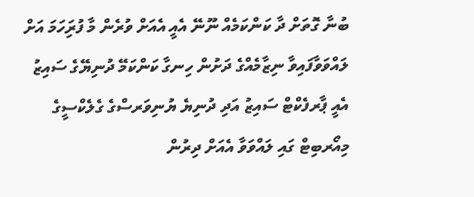ބުނާ ގޮތަށް ދާ ކަންކަމެއް ނޫނޭ އެއީ އެއަށް ވުރެން މާ ފުރިަހަމަ އަށް ލައްވަވާފައިވާ ނިޒާމެއްގެ ދަށުން ހިނގާ ކަންކަމޭ ދުނިޔޭގެ ސައިޒު އެއީ ޕާރފެކްޓް ސައިޒު އަދި ދުނިޔެ ޔުނިވަރސްގެ ގެލެކްސީގެ މިއޯރބިޓް ގައި ލައްވަވާ އެއަށް ދިރުން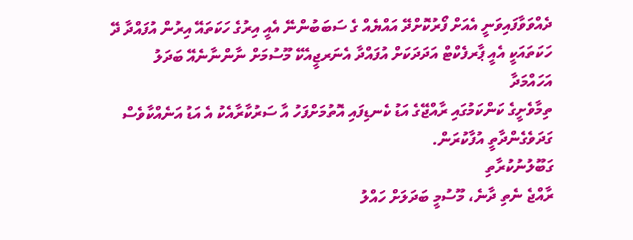ދެއްވަވާފައިވަނީ އެއަށް ފޯރުކޮށްދޭ އައްޔެއް ގެ ސަބަބުންނޭ އެއީ އިރުގެ ހަކަތައޭ އިރުން އުފައްދާ ދޭ ހަކަތައަކީ އެއީ ޕާރފެކްޓް އަދަދަކަށް އުފައްދާ އެނަރޖީއެކޭ މޫސުމަށް ނާންނާނެއޭ ބަދަލު
އަހައްމަދާ
ތިމާވެށީގެ ކަންކަމުގައި ރާއްޖޭގެ އަޑު ކެނޑިފައި އޮތުމަށްފަހު އާ ސަރުކާރާއެކު އެ އަޑު އަނެއްކާވެސް ގަދަވެގެންދާތީ އުފާކުރަން.
ގަބޫލުނުކުރާތި
ރާއްޖެ ނެތި ދާނެ، މޫސުމީ ބަދަލަށް ހައްލު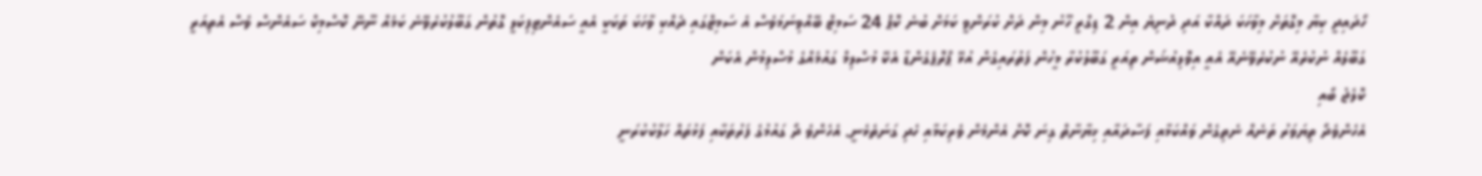ހޯދައިދީ ކިޔާ މިގޮތަށް މިވާހަކަ ދައްކާ އަދި ދުނިޔެ އިން 2 ޑިގްރީ ހޫނު މިން ދަށް ކުރަންވީ ކަމަށް ބުނެ ކޮޕް 24 ސަމިޓް ބޭއްވިނަމަވެސް އެ ސަމިޓްގައި ދެއްކި ވާހަކަ ތަކަކީ އެއީ ސައެންޓިފިކަލީ ގޮތުން ގަބޫލުކުރެވޭނެ ކަމެއް ނޫނޭ ކޮސްމިކް ސައެންސް ވެސް އެތިއަރީ ގަބޫލެއް ނުކުރެއޭ ނުކުރެވޭނެއޭ އެއީ އިވޮލިއުޝަން ތިއަރީ ގަބޫލުކުރާ މީހުން ފަތުރައިގެން އުޅޭ ޕްރޮޕެގެންޑާ އެކޭ މުސްލިމް ގައުމެއްގެ މުސްލިމުން އެކަން
ކޮލެޖު ބޯއި
އެހެންވެދޯ ތިޔަވަރު ތަނެއް ނެތިގެން ވައްކަމާއި ފަސާދައާއި ޚިޔާނާތް ގިނަ ކޮށް އެންމެން ވެރިކަމާއި ހެދި ގަނަތެޅެނީ. އެހެންވެ ދޯ ގައުމުގެ ފަރުތަކާއި ފަޅުތައް ހަލާކުކުރަނީ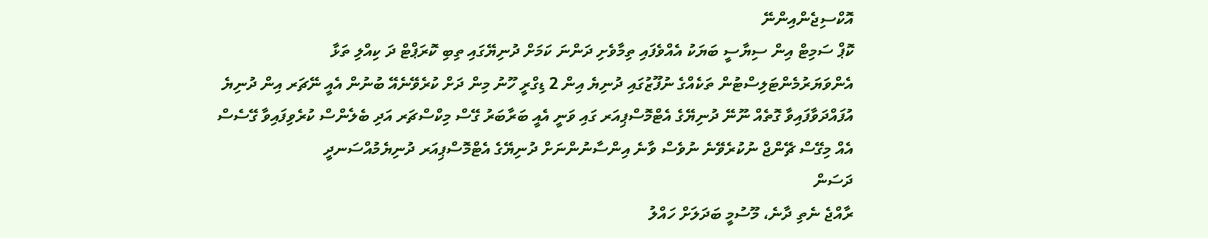އޮކްސިޖެންއިންނޭ
ކޮޕް ސަމިޓް އިން ސިޔާސީ ބަޔަކު އެއްވެފައި ތިމާވެށި ދަންނަ ކަމަށް ދުނިޔޭގައި ތިބި ކޮރަޕްޓް ދަ ކިއްލި ތަޅާ އެންވަޔަރުމެންޓަލިސްޓުން ތަކެއްގެ ނުފޫޒުގައި ދުނިޔެ އިން 2 ޑިގްރީ ހޫނު މިން ދަށް ކުރެވޭނެއޭ ބުނުން އެއީ ނޭޗަރ އިން ދުނިޔެ އުފައްދަވާފައިވާ ގޮތެއް ނޫނޭ ދުނިޔޭގެ އެޓްމޮސްޕިއަރ ގައި ވަނީ އެއީ ބަރާބަރު ގޭސް މިކްސްޗަރ އަދި ބެލެންސް ކުރެވިފައިވާ ގޭސެސް އެއް މިގޭސް ޗޭންޖް ނުކުރެވޭނެ ނުވެސް ވާނެ އިންސާނުންނަށް ދުނިޔޭގެ އެޓްމޮސްޕިއަރ ދުނިޔެމުއްސަނދީ
ދަސަން
ރާއްޖެ ނެތި ދާނެ، މޫސުމީ ބަދަލަށް ހައްލު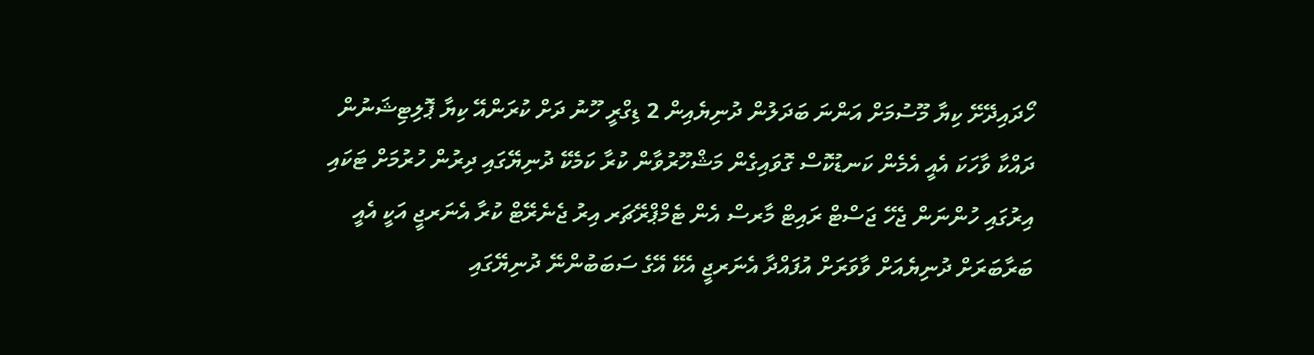ހޯދައިދޭށޭ ކިޔާ މޫސުމަށް އަންނަ ބަދަލުން ދުނިޔެއިން 2 ޑިގްރީ ހޫނު ދަށް ކުރަންއޭ ކިޔާ ޕޮލިޓިޝަނުން ދައްކާ ވާހަކަ އެއީ އެމެން ކަނޑުކޮސް ގޮވައިގެން މަޝްހޫރުވާން ކުރާ ކަމެކޭ ދުނިޔޭގައި ދިރުން ހުރުމަށް ޓަކައި އިރުގައި ހުންނަން ޖެހޭ ޖަސްޓް ރައިޓް މާރސް އެން ޓެމްޕްރޭޗަރ އިރު ޖެނެރޭޓް ކުރާ އެނަރޖީ އަކީ އެއީ ބަރާބަރަށް ދުނިޔެއަށް ވާވަރަށް އުފައްދާ އެނަރޖީ އެކޭ އޭގެ ސަބަބުންނޭ ދުނިޔޭގައި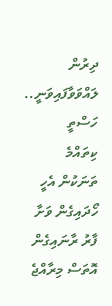ދިރުން ލައްވަވާފައިވަނީ..
ހަސްތީ
ކިތައްމެ ތަނަކުން އެހީ ހޯދައިގެން ވަށާ ފާރު ރާނައިގެން އޮތަސް މިރާއްޖެ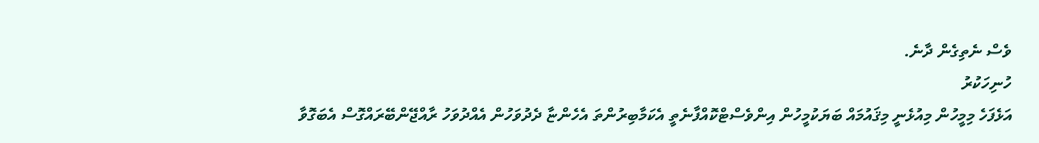ވެސް ނެތިގެން ދާނެ.
ހުނިހަކުރު
އަޅެފަހެ މިމީހުން މިއުޅެނީ މިޤައުމައް ބަޔަކުމީހުން އިންވެސްޓްކޮއްފާނެތީ އެކަމާބިރުންތަ އެހެންޏާ ދެދުވަހުން އެއްދުވަހު ރާއްޖޭންބޭރައްގޮސް އެބަގޮވާ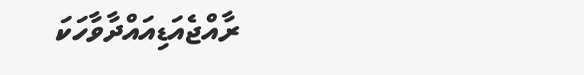ރާއްޖެއަޑިއައްދާވާހަކަ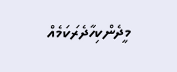މީދެންކިހާދެރަކަމެއް